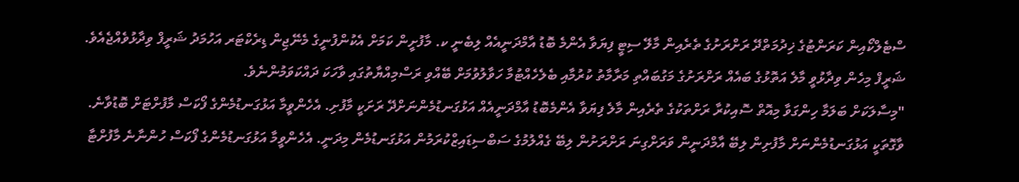ސްޓެލްކޯއިން ކަރަންޓުގެ ޚިދުމަތްދޭ ރަށްރަށުގެ ތެރެއިން މާލޭ ސިޓީ ފިޔަވާ އެންމެ ބޮޑު އާމްދަނީއެއް ލިބެނީ ކ. މާފުށީން ކަމަށް އެކުންފުނީގެ މެނޭޖިން ޑިރެކްޓަރ އަހުމަދު ޝަރީފް ވިދާޅުވެއްޖެއެވެ.
ޝަރީފް މިހެން ވިދާޅުވީ މާލެ އަތޮޅުގެ ބައެއް ރަށްރަށުގެ މަގުބައްތި މަރާމާތު ކުރުމާއި ބެލެހެއްޓުމާ ހަވާލުވުމަށް ބޭއްވި ރަސްމިއްޔާތުގައި ވާހަކަ ދައްކަވަމުންނެވެ.
"މިސާލަކަށް ބަލަމާ ހިންގަވާ މިއޮތް ސޮއިކުރާ ރަށްތަކުގެ ތެރެއިން މާލެ ފިޔަވާ އެންމެބޮޑު އާމްދަނީއެއް އަޅުގަނޑުމެންނަށްދޭ ރަށަކީ މާފުށި. އެހެންވީމާ އަޅުގަނޑުމެންގެ ފޯކަސް މާފުށްޓަށް ބޮޑުވާނެ. ވާގޮތަކީ އަޅުގަނޑުމެންނަށް މާފުށިން ލިބޭ އާމްދަނީން ވަރަށްގިނަ ރަށްރަށުން ލިބޭ ގެއްލުމުގެ ސަބްސިޑައިޒްކުރަމުން އަޅުގަނޑުމެން މިދަނީ. އެހެންވީމާ އަޅުގަނޑުމެންގެ ފޯކަސް ހުންނާނެ މާފުށްޓާ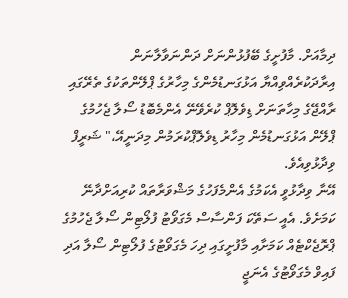ދިމާއަށް. މާފުށީގެ ބޭފުޅުންނަށް ދަންނަވާލާނަން އިރާދަކުރެއްވިއްޔާ އަޅުގަނޑުމެންގެ މިހާރުގެ ޕްލޭންތަކުގެ ތެރޭގައި ރާއްޖޭގެ މިހާތަނަށް ޑިވެލޮޕް ކުރެވޭނޭ އެންމެބޮޑު ސޯލާ ޖެހުމުގެ ޕްލޭން އަޅުގަނޑުމެން މިހާރު ޑިވެލޮޕްކުރަމުން މިދަނީއޭ،" ޝަރީފް ވިދާޅުވިއެވެ.
އޭނާ ވިދާޅުވީ އެކަމުގެ އެންމެފަހުގެ މަޝްވަރާތައް ކުރިއަށްދާނޭ ކަމަށެވެ. އެއީ ސަތޭކަ ފަންސާސް މެގަވޯޓު ފުލޯޓިން ސޯލާ ޖެހުމުގެ ޕްރޮޖެކްޓެއް ކަމަށާއި މާފުށީގައި ދިހަ މެގަވޯޓުގެ ފުލޯޓިން ސޯލާ އަދި ފައިވް މެގަވޯޓުގެ އެނަޖީ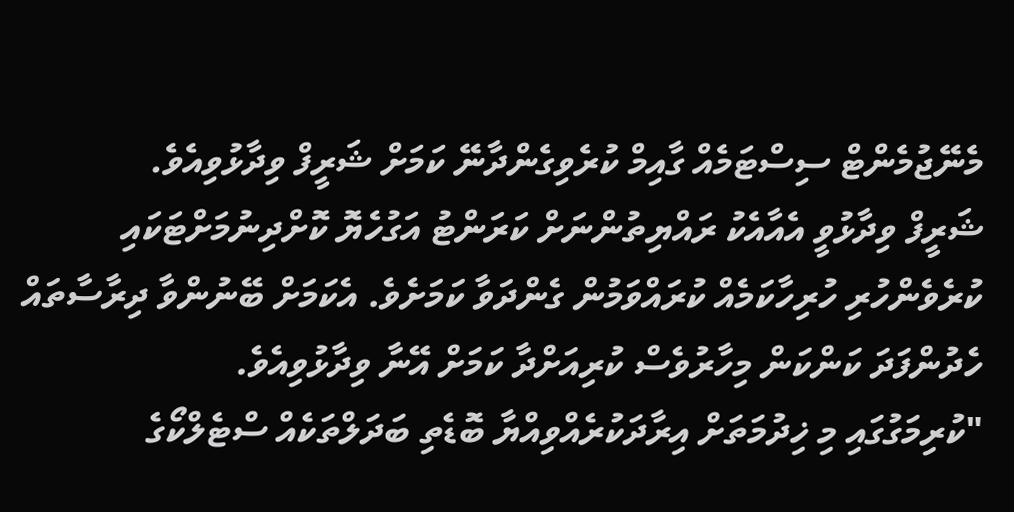މެނޭޖުމެންޓް ސިސްޓަމެއް ގާއިމް ކުރެވިގެންދާނޭ ކަމަށް ޝަރީފް ވިދާޅުވިއެވެ.
ޝަރީފް ވިދާޅުވީ އެއާއެކު ރައްޔިތުންނަށް ކަރަންޓު އަގުހެޔޮ ކޮށްދިނުމަށްޓަކައި ކުރެވެންހުރި ހުރިހާކަމެއް ކުރައްވަމުން ގެންދަވާ ކަމަށެވެ. އެކަމަށް ބޭނުންވާ ދިރާސާތައް ހެދުންފަދަ ކަންކަން މިހާރުވެސް ކުރިއަށްދާ ކަމަށް އޭނާ ވިދާޅުވިއެވެ.
"ކުރިމަގުގައި މި ޚިދުމަތަށް އިރާދަކުރެއްވިއްޔާ ބޮޑެތި ބަދަލްތަކެއް ސްޓެލްކޯގެ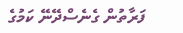ފަރާތުން ގެނެސްދޭނޭ ކަމުގެ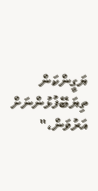ޔަގީންކަން ތިޔަބޭފުޅުންނަށް އަރުވަން،"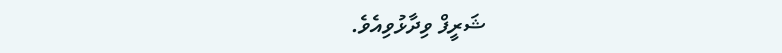ޝަރީފް ވިދާޅުވިއެވެ.